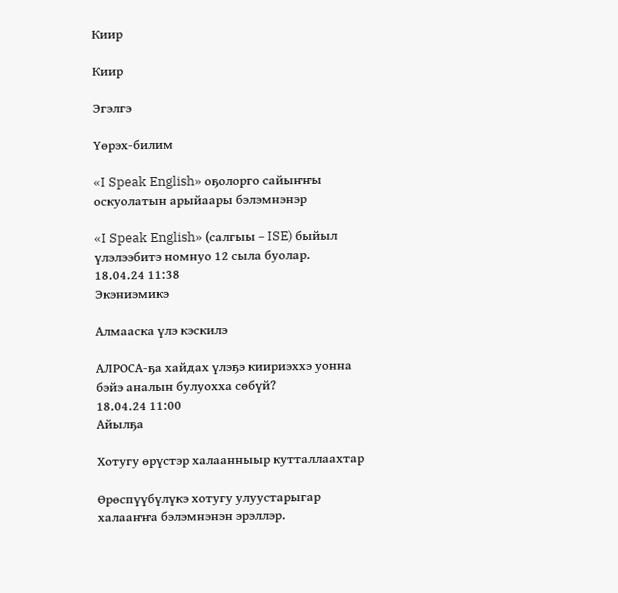Киир

Киир

Эгэлгэ

Үөрэх-билим

«I Speak English» оҕолорго сайыҥҥы оскуолатын арыйаары бэлэмнэнэр

«I Speak English» (салгыы – ISE) быйыл үлэлээбитэ номнуо 12 сыла буолар.
18.04.24 11:38
Экэниэмикэ

Алмааска үлэ кэскилэ

АЛРОСА-ҕа хайдах үлэҕэ киириэххэ уонна бэйэ аналын булуохха сөбүй?
18.04.24 11:00
Айылҕа

Хотугу өрүстэр халаанныыр кутталлаахтар

Өрөспүүбүлүкэ хотугу улуустарыгар халааҥҥа бэлэмнэнэн эрэллэр.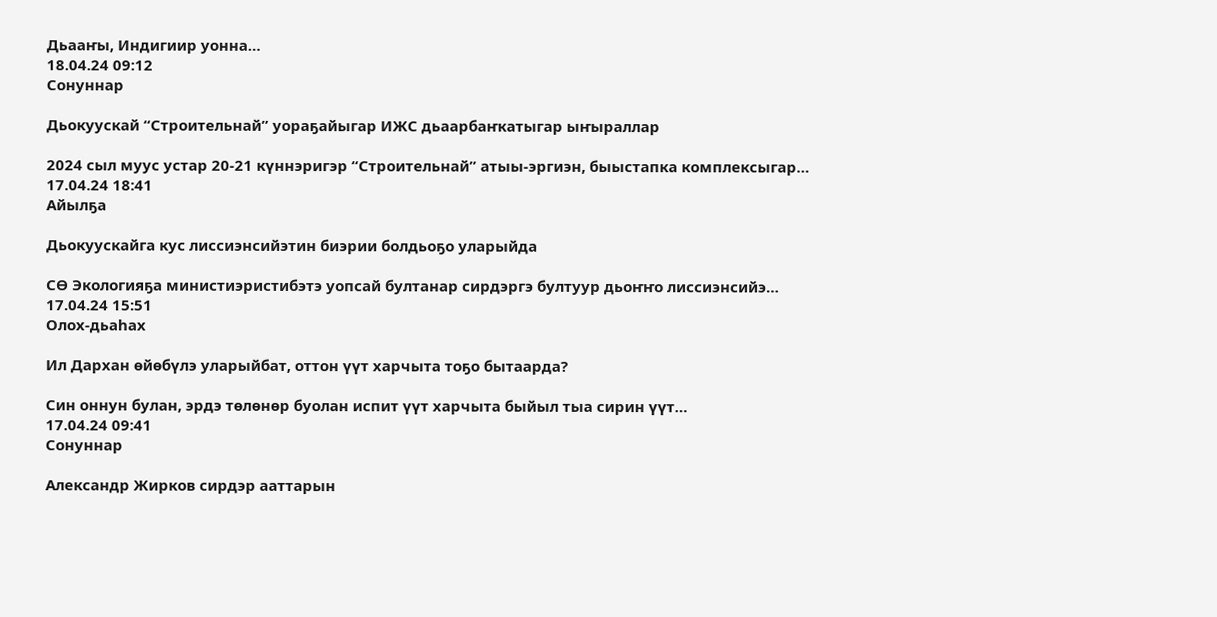Дьааҥы, Индигиир уонна…
18.04.24 09:12
Сонуннар

Дьокуускай “Строительнай” уораҕайыгар ИЖС дьаарбаҥкатыгар ыҥыраллар

2024 сыл муус устар 20-21 күннэригэр “Строительнай” атыы-эргиэн, быыстапка комплексыгар…
17.04.24 18:41
Айылҕа

Дьокуускайга кус лиссиэнсийэтин биэрии болдьоҕо уларыйда

СӨ Экологияҕа министиэристибэтэ уопсай бултанар сирдэргэ бултуур дьоҥҥо лиссиэнсийэ…
17.04.24 15:51
Олох-дьаһах

Ил Дархан өйөбүлэ уларыйбат, оттон үүт харчыта тоҕо бытаарда?

Син оннун булан, эрдэ төлөнөр буолан испит үүт харчыта быйыл тыа сирин үүт…
17.04.24 09:41
Сонуннар

Александр Жирков сирдэр ааттарын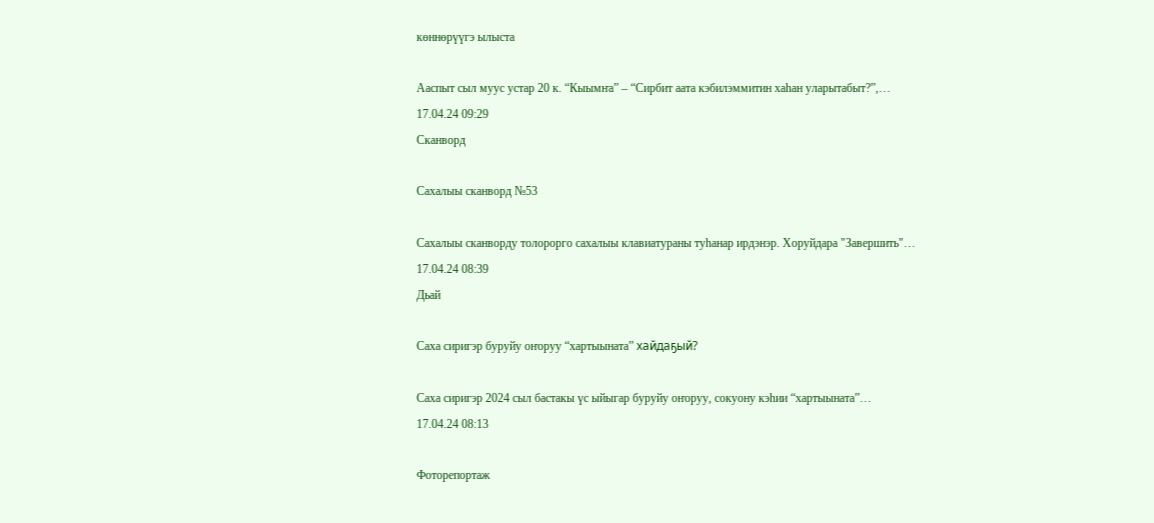көннөрүүгэ ылыста

Ааспыт сыл муус устар 20 к. “Кыымҥа” – “Сирбит аата кэбилэммитин хаһан уларытабыт?”,…
17.04.24 09:29
Сканворд

Сахалыы сканворд №53

Сахалыы сканворду толорорго сахалыы клавиатураны туһанар ирдэнэр. Хоруйдара "Завершить"…
17.04.24 08:39
Дьай

Саха сиригэр буруйу оҥоруу “хартыыната” хайдаҕый?

Саха сиригэр 2024 сыл бастакы үс ыйыгар буруйу оҥоруу, сокуону кэһии “хартыыната”…
17.04.24 08:13

Фоторепортаж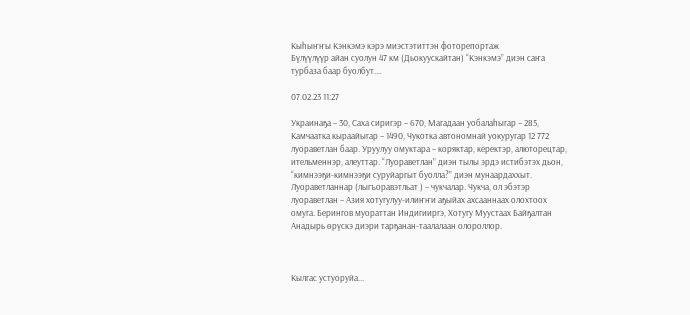Кыһыҥҥы Кэнкэмэ кэрэ миэстэтиттэн фоторепортаж
Бүлүүлүүр айан суолун 47 км (Дьокуускайтан) “Кэнкэмэ” диэн саҥа турбаза баар буолбут.…

07.02.23 11:27

Украинаҕа – 30, Саха сиригэр – 670, Магадаан уобалаһыгар – 285, Камчаатка кыраайыгар – 1490, Чукотка автономнай уокуругар 12 772 луораветлан баар. Уруулуу омуктара – коряктар, керектэр, алюторецтар, ительменнэр, алеуттар. “Луораветлан” диэн тылы эрдэ истибэтэх дьон, “кимнээҕи-кимнээҕи суруйаргыт буолла?” диэн мунаардаххыт. Луораветланнар (лыгъоравэтльат ) – чукчалар. Чукча, ол эбэтэр луораветлан – Азия хотугулуу-илиҥҥи аҕыйах ахсааннаах олохтоох омуга. Берингов муораттан Индигииргэ, Хотугу Муустаах Байҕалтан Анадырь өрүскэ диэри тарҕанан-таалалаан олороллор.



Кылгас устуоруйа...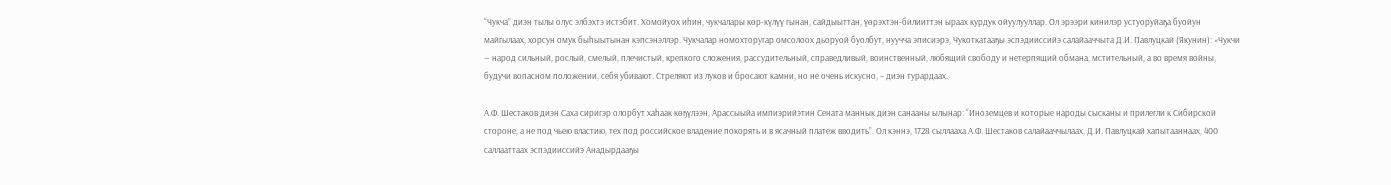“Чукча” диэн тылы олус элбэхтэ истэбит. Хомойуох иһин, чукчалары көр-күлүү гынан, сайдыыттан, үөрэхтэн-билииттэн ыраах курдук ойуулууллар. Ол эрээри кинилэр устуоруйаҕа буойун майгылаах, хорсун омук быһыытынан кэпсэнэллэр. Чукчалар номохторугар омсолоох дьоруой буолбут, нуучча эписиэрэ, Чукоткатааҕы эспэдииссийэ салайааччыта Д.И. Павлуцкай (Якунин): «Чукчи — народ сильный, рослый, смелый, плечистый, крепкого сложения, рассудительный, справедливый, воинственный, любящий свободу и нетерпящий обмана, мстительный, а во время войны, будучи вопасном положении, себя убивают. Стреляют из луков и бросают камни, но не очень искусно, – диэн турардаах.

А.Ф. Шестаков диэн Саха сиригэр олорбут хаһаак көҕүлээн, Арассыыйа импиэрийэтин Сената маннык диэн санааны ылынар: “Иноземцев и которые народы сысканы и прилегли к Сибирской стороне, а не под чьею властию, тех под российское владение покорять и в ясачный платеж вводить”. Ол кэннэ, 1728 сыллааха А.Ф. Шестаков салайааччылаах, Д.И. Павлуцкай хапытааннаах, 400 саллааттаах эспэдииссийэ Анадырдааҕы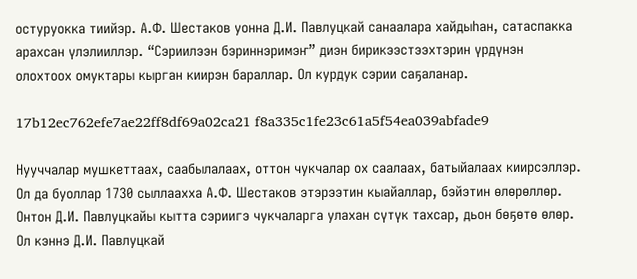остуруокка тиийэр. А.Ф. Шестаков уонна Д.И. Павлуцкай санаалара хайдыһан, сатаспакка арахсан үлэлииллэр. “Сэриилээн бэриннэримэҥ” диэн бирикээстээхтэрин үрдүнэн олохтоох омуктары кырган киирэн бараллар. Ол курдук сэрии саҕаланар.

17b12ec762efe7ae22ff8df69a02ca21 f8a335c1fe23c61a5f54ea039abfade9

Нууччалар мушкеттаах, саабылалаах, оттон чукчалар ох саалаах, батыйалаах киирсэллэр. Ол да буоллар 1730 сыллаахха А.Ф. Шестаков этэрээтин кыайаллар, бэйэтин өлөрөллөр. Онтон Д.И. Павлуцкайы кытта сэриигэ чукчаларга улахан сүтүк тахсар, дьон бөҕөтө өлөр. Ол кэннэ Д.И. Павлуцкай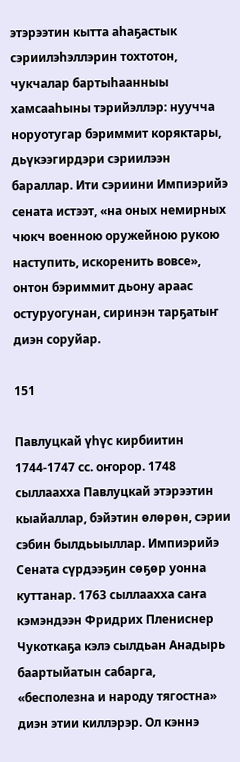этэрээтин кытта аһаҕастык сэриилэһэллэрин тохтотон, чукчалар бартыһаанныы хамсааһыны тэрийэллэр: нуучча норуотугар бэриммит коряктары, дьүкээгирдэри сэриилээн бараллар. Ити сэриини Импиэрийэ сената истээт, «на оных немирных чюкч военною оружейною рукою наступить, искоренить вовсе», онтон бэриммит дьону араас остуруогунан, сиринэн тарҕатыҥ диэн соруйар.

151

Павлуцкай үһүс кирбиитин 1744-1747 сс. оҥорор. 1748 сыллаахха Павлуцкай этэрээтин кыайаллар, бэйэтин өлөрөн, сэрии сэбин былдьыыллар. Импиэрийэ Сената сүрдээҕин сөҕөр уонна куттанар. 1763 сыллаахха саҥа кэмэндээн Фридрих Плениснер Чукоткаҕа кэлэ сылдьан Анадырь баартыйатын сабарга, «бесполезна и народу тягостна» диэн этии киллэрэр. Ол кэннэ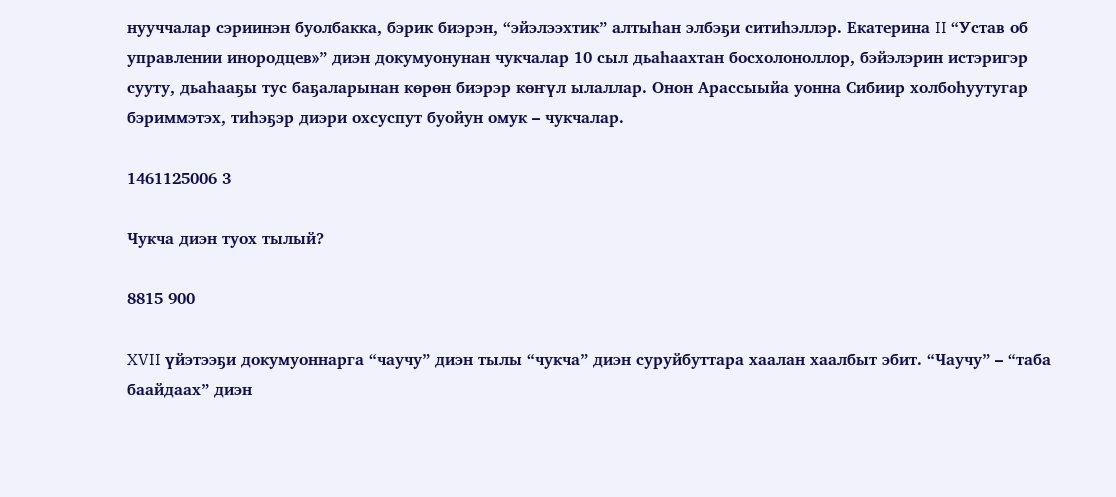нууччалар сэриинэн буолбакка, бэрик биэрэн, “эйэлээхтик” алтыһан элбэҕи ситиһэллэр. Екатерина II “Устав об управлении инородцев»” диэн докумуонунан чукчалар 10 сыл дьаһаахтан босхолоноллор, бэйэлэрин истэригэр сууту, дьаһааҕы тус баҕаларынан көрөн биэрэр көҥүл ылаллар. Онон Арассыыйа уонна Сибиир холбоһуутугар бэриммэтэх, тиһэҕэр диэри охсуспут буойун омук – чукчалар.

1461125006 3

Чукча диэн туох тылый?

8815 900

XVII үйэтээҕи докумуоннарга “чаучу” диэн тылы “чукча” диэн суруйбуттара хаалан хаалбыт эбит. “Чаучу” – “таба баайдаах” диэн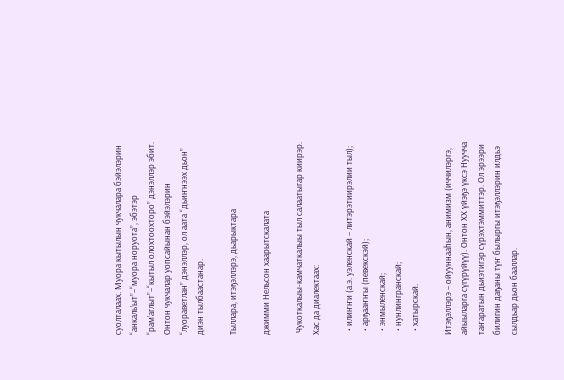суолталаах. Муора кытылын чукчалара бэйэлэрин “анкаль’ыт”–“муора норуота”, эбэтэр “рам’аглыт”–“кытыл олохтоохторо” дэнэллэр эбит. Онтон чукчалар уопсайынан бэйэлэрин “луораветлан” дэнэллэр, ол аата “дьиҥнээх дьон” диэн тылбаастанар.

Тыллара, итэҕэллэрэ, дьарыктара

джимми Нельсон хаарытскалата

 Чукоткалыы-камчаткалыы тыл салаатыгар киирэр. Хас да диалектаах:

  • илиҥҥи (а.э. уэленскай – литэрэтиирэлии тыл);
  • арҕааҥҥы (певекскэй);
  • энмыленскай;
  • нунлингранскай;
  • хатырскай.

Итэҕэллэрэ – ойууннааһын, анимизм (иччилэргэ, айыыларга сүгүрүйүү). Онтон XX үйэҕэ үксэ Нуучча таҥаратын дьиэтигэр сүрэхтэммиттэр. Ол эрээри билигин даҕаны түҥ былыргы итэҕэллэрин илдьэ сылдьар дьон бааллар.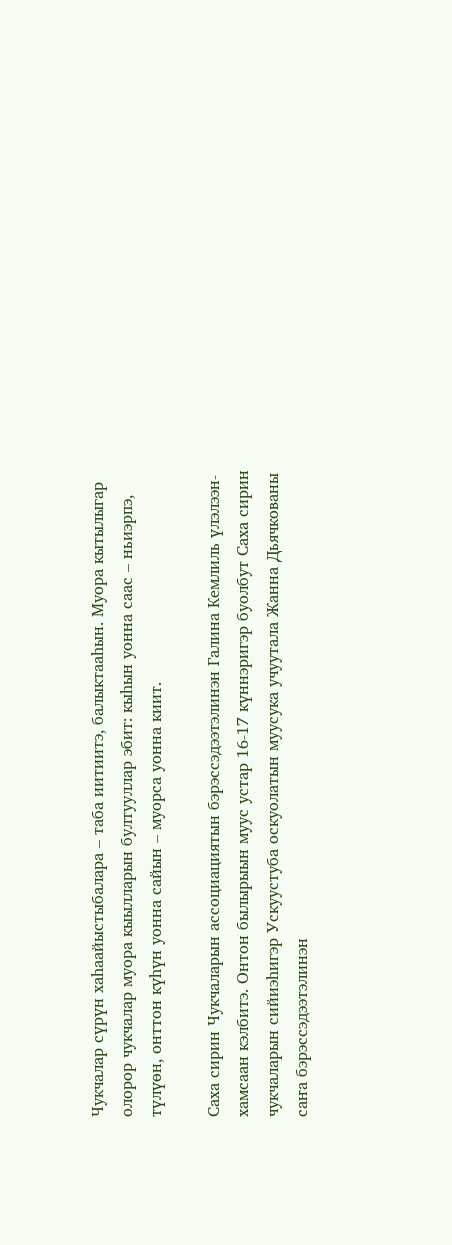Чукчалар сүрүн хаһаайыстыбалара – таба иитиитэ, балыктааһын. Муора кытылыгар олорор чукчалар муора кыылларын бултууллар эбит: кыһын уонна саас – ньиэрпэ, түлүөн, онттон күһүн уонна сайын – муорса уонна киит.

Саха сирин Чукчаларын ассоциациятын бэрэссэдээтэлинэн Галина Кемлиль үлэлээн-хамсаан кэлбитэ. Онтон былырыын муус устар 16-17 күннэригэр буолбут Саха сирин чукчаларын сийиэһигэр Ускуустуба оскуолатын муусука учуутала Жанна Дьячкованы саҥа бэрэссэдээтэлинэн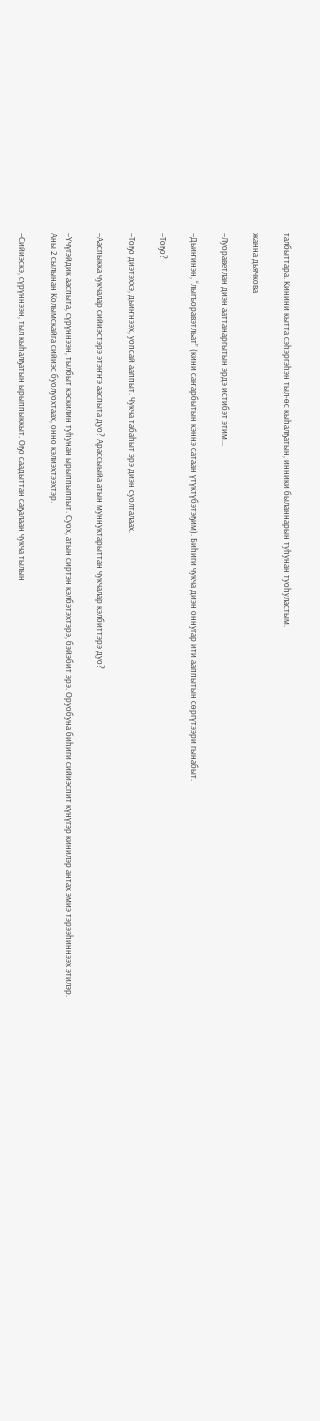талбыттара. Кинини кытта сэһэргэһэн тыл-өс кыһалҕатын, инники быланнарын туһунан туоһуластым.

жанна дьячкова

–Луораветлан диэн ааттанаргытын эрдэ истибэт этим...

–Дьиҥинэн, “лыгъоравэтльат” (кини саҥарбытын кэннэ сатаан үтүктүбэтэҕим). Биһиги чукча диэн оннугар ити ааппытын сөргүтээри гынабыт.

–Тоҕо?

–Тоҕо диэтэххэ, дьиҥнээх, уопсай ааппыт. Чукча табаһыт эрэ диэн суолталаах.

–Ааспыкка чукчалар сийиэстэрэ этэҥҥэ ааспыта дуо? Арассыыйа атын муннуктарыттан чукчалар кэлбиттэрэ дуо?

–Үчүгэйдик ааспыта, сүрүннээн, тылбыт кэскилин туһунан ырыппыппыт. Суох, атын сиртэн кэлбэтэхтэрэ, бэйэбит эрэ. Оруобуна биһиги сийиэспит күнүгэр кинилэр антах эмиэ тэрээһиннээх этилэр. Аны 2 сылынан Колымскайга сийиэс буолуохтаах, онно кэлиэхтээхтэр.

–Сийиэскэ, сүрүннээн, тыл кыһалҕатын ырыппыккыт. Оҕо саадыттан саҕалаан чукча тылын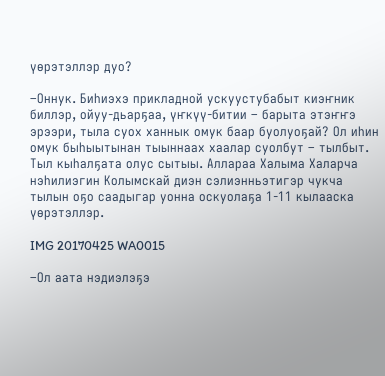үөрэтэллэр дуо?

–Оннук. Биһиэхэ прикладной ускуустубабыт киэҥник биллэр, ойуу-дьарҕаа, үҥкүү-битии – барыта этэҥҥэ эрээри, тыла суох ханнык омук баар буолуоҕай? Ол иһин омук быһыытынан тыыннаах хаалар суолбут – тылбыт. Тыл кыһалҕата олус сытыы. Аллараа Халыма Халарча нэһилиэгин Колымскай диэн сэлиэнньэтигэр чукча тылын оҕо саадыгар уонна оскуолаҕа 1-11 кылааска үөрэтэллэр.

IMG 20170425 WA0015

–Ол аата нэдиэлэҕэ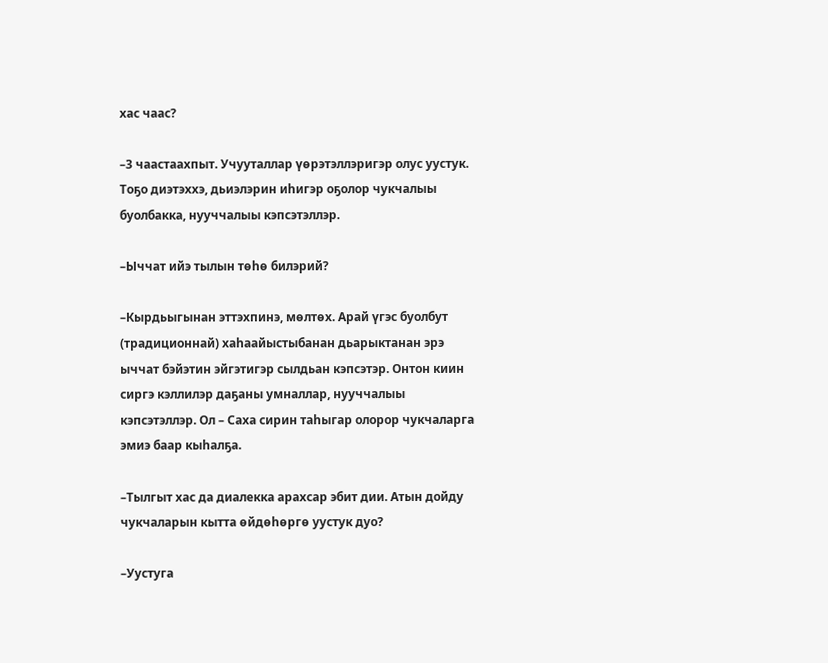хас чаас?

–3 чаастаахпыт. Учууталлар үөрэтэллэригэр олус уустук. Тоҕо диэтэххэ, дьиэлэрин иһигэр оҕолор чукчалыы буолбакка, нууччалыы кэпсэтэллэр.

–Ыччат ийэ тылын төһө билэрий?

–Кырдьыгынан эттэхпинэ, мөлтөх. Арай үгэс буолбут (традиционнай) хаһаайыстыбанан дьарыктанан эрэ ыччат бэйэтин эйгэтигэр сылдьан кэпсэтэр. Онтон киин сиргэ кэллилэр даҕаны умналлар, нууччалыы кэпсэтэллэр. Ол – Саха сирин таһыгар олорор чукчаларга эмиэ баар кыһалҕа.

–Тылгыт хас да диалекка арахсар эбит дии. Атын дойду чукчаларын кытта өйдөһөргө уустук дуо?

–Уустуга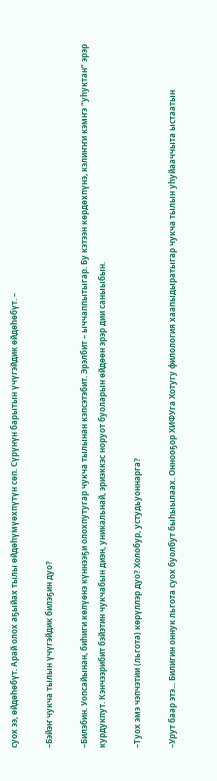суох ээ, өйдөһөбүт. Арай олох аҕыйах тылы өйдөһүмүөхпүтүн сөп. Сүрүнүн барытын үчүгэйдик өйдөһөбүт. –

–Бэйэҥ чукча тылын үчүгэйдик билэҕин дуо?

–Билэбин. Уопсайынан, биһиги көлүөнэ күннээҕи олохпутугар чукча тылынан кэпсэтэбит. Эрэлбит – ыччаппытыгар. Бу кэтээн көрдөхпүнэ, кэлиҥҥи кэмҥэ “уһуктан” эрэр курдукпут. Кэнчээрибит бэйэтин чукчабын диэн, уникальнай, эриэккэс норуот буоларын өйдөөн эрэр дии саныыбын.

–Туох эмэ чэпчэтии (льгота) көрүллэр дуо? Холобур, устудьуоннарга?

–Урут баар этэ... Билигин оннук льгота суох буолбут быһыылаах. Оннооҕор ХИФУга Хотугу филология хаапыдыратыгар чукча тылын уһуйааччыта ыстаатын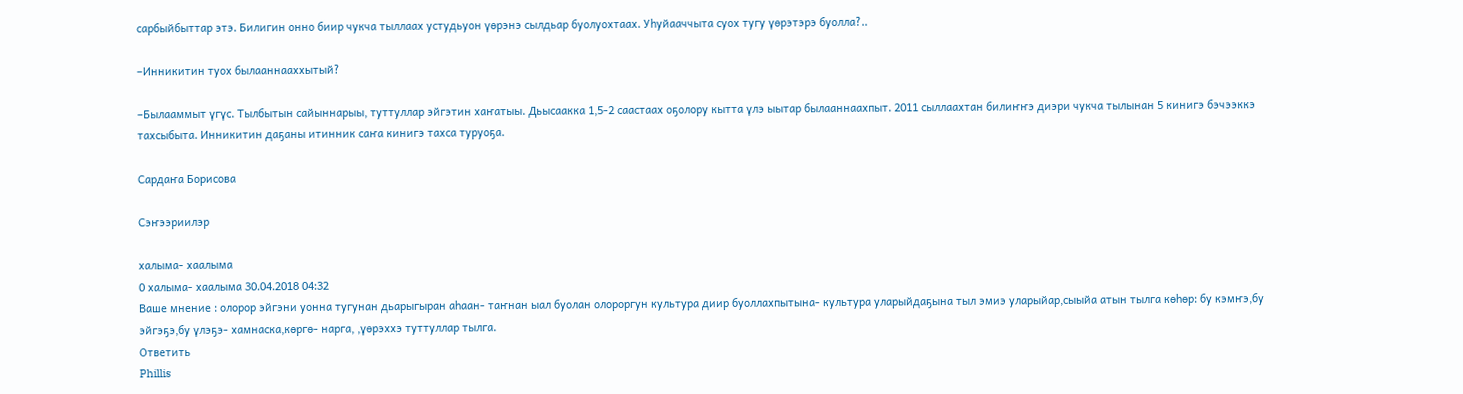сарбыйбыттар этэ. Билигин онно биир чукча тыллаах устудьуон үөрэнэ сылдьар буолуохтаах. Уһуйааччыта суох тугу үөрэтэрэ буолла?..

–Инникитин туох былааннааххытый?

–Былааммыт үгүс. Тылбытын сайыннарыы, туттуллар эйгэтин хаҥатыы. Дьысаакка 1,5-2 саастаах оҕолору кытта үлэ ыытар былааннаахпыт. 2011 сыллаахтан билиҥҥэ диэри чукча тылынан 5 кинигэ бэчээккэ тахсыбыта. Инникитин даҕаны итинник саҥа кинигэ тахса туруоҕа.

Сардаҥа Борисова

Сэҥээриилэр

халыма- хаалыма
0 халыма- хаалыма 30.04.2018 04:32
Ваше мнение : олорор эйгэни уонна тугунан дьарыгыран аһаан- таҥнан ыал буолан олороргун культура диир буоллахпытына- культура уларыйдаҕына тыл эмиэ уларыйар,сыыйа атын тылга көһөр: бу кэмҥэ,бу эйгэҕэ,бу үлэҕэ- хамнаска,көргө- нарга, ,үөрэххэ туттуллар тылга.
Ответить
Phillis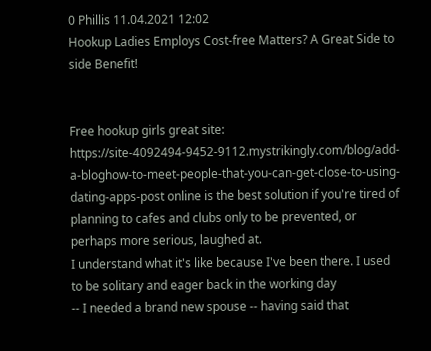0 Phillis 11.04.2021 12:02
Hookup Ladies Employs Cost-free Matters? A Great Side to side Benefit!


Free hookup girls great site: https://site-4092494-9452-9112.mystrikingly.com/blog/add-a-bloghow-to-meet-people-that-you-can-get-close-to-using-dating-apps-post online is the best solution if you're tired of
planning to cafes and clubs only to be prevented, or perhaps more serious, laughed at.
I understand what it's like because I've been there. I used to be solitary and eager back in the working day
-- I needed a brand new spouse -- having said that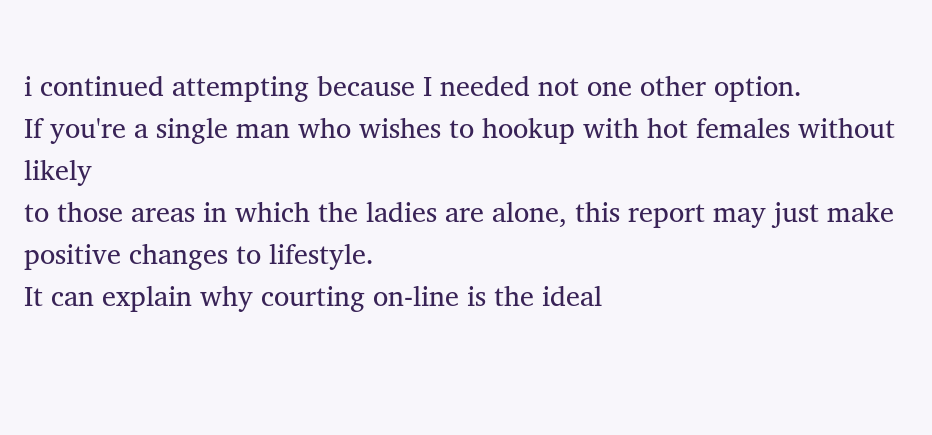i continued attempting because I needed not one other option.
If you're a single man who wishes to hookup with hot females without likely
to those areas in which the ladies are alone, this report may just make positive changes to lifestyle.
It can explain why courting on-line is the ideal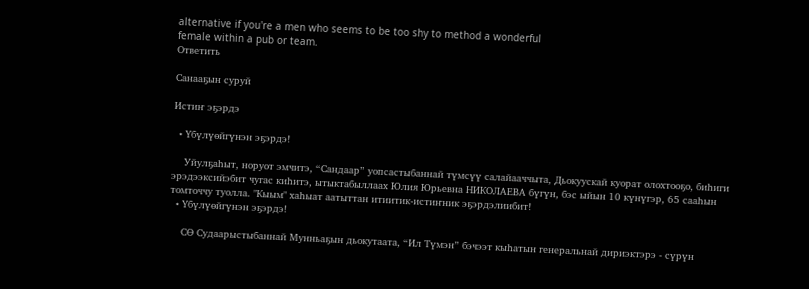alternative if you're a men who seems to be too shy to method a wonderful
female within a pub or team.
Ответить

Санааҕын суруй

Истиҥ эҕэрдэ

  • Үбүлүөйгүнэн эҕэрдэ!

    Уйулҕаһыт, норуот эмчитэ, “Сандаар” уопсастыбаннай түмсүү салайааччыта, Дьокуускай куорат олохтооҕо, биһиги эрэдээксийэбит чугас киһитэ, ытыктабыллаах Юлия Юрьевна НИКОЛАЕВА бүгүн, бэс ыйын 10 күнүгэр, 65 сааһын томточчу туолла. "Кыым" хаһыат аатыттан итиитик-истиҥник эҕэрдэлиибит!
  • Үбүлүөйгүнэн эҕэрдэ!

    СӨ Судаарыстыбаннай Мунньаҕын дьокутаата, “Ил Түмэн” бэчээт кыһатын генеральнай дириэктэрэ - сүрүн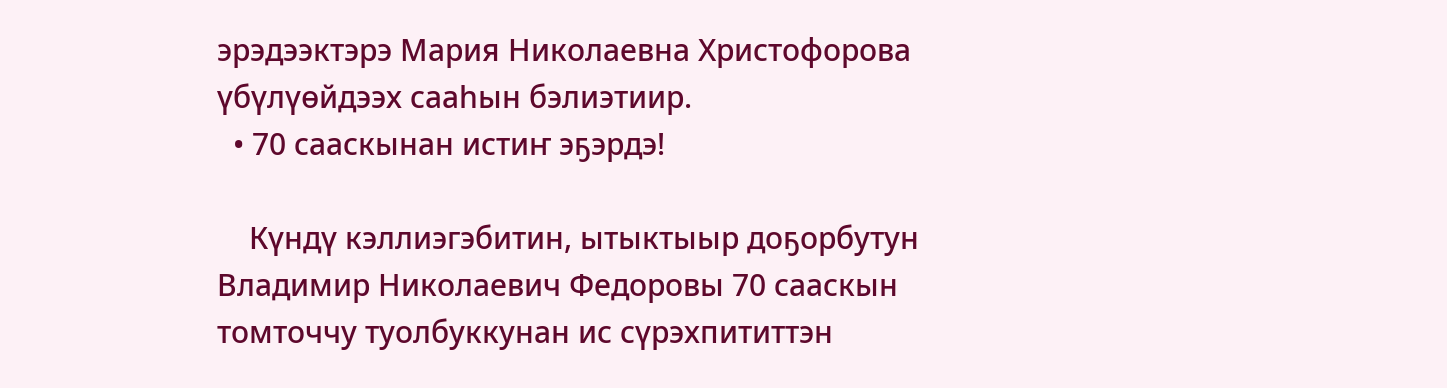эрэдээктэрэ Мария Николаевна Христофорова үбүлүөйдээх сааһын бэлиэтиир.
  • 70 сааскынан истиҥ эҕэрдэ!

    Күндү кэллиэгэбитин, ытыктыыр доҕорбутун Владимир Николаевич Федоровы 70 сааскын томточчу туолбуккунан ис сүрэхпититтэн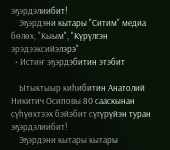эҕэрдэлиибит!
    Эҕэрдэни кытары "Ситим" медиа бөлөх, "Кыым", "Күрүлгэн эрэдээксийэлэрэ"
  • Истиҥ эҕэрдэбитин этэбит

    Ытыктыыр киһибитин Анатолий Никитич Осиповы 80 сааскынан сүһүөхтээх бэйэбит сүгүрүйэн туран эҕэрдэлиибит!
    Эҕэрдэни кытары кытары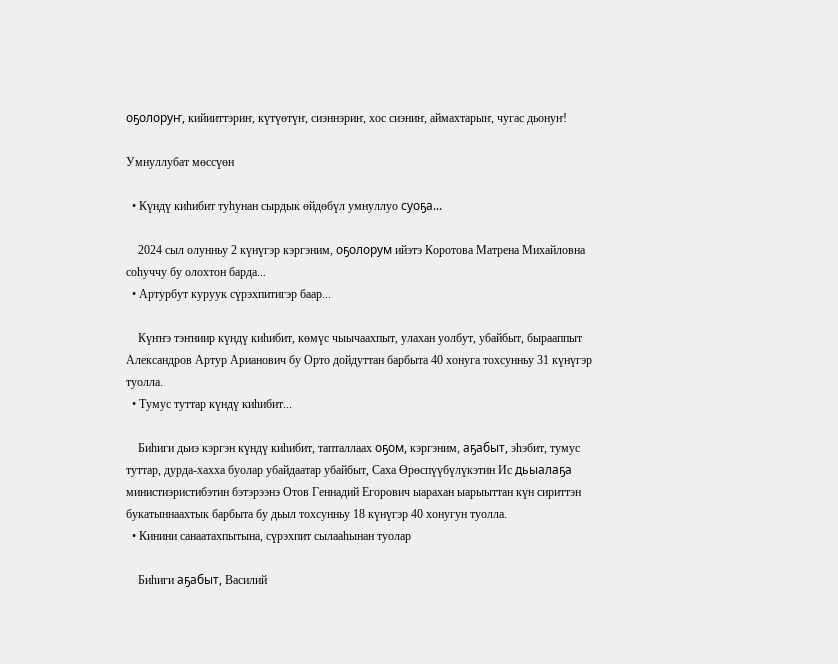оҕолоруҥ, кийииттэриҥ, күтүөтүҥ, сиэннэриҥ, хос сиэниҥ, аймахтарыҥ, чугас дьонуҥ!

Умнуллубат мөссүөн

  • Күндү киһибит туһунан сырдык өйдөбүл умнуллуо суоҕа...

    2024 сыл олунньу 2 күнүгэр кэргэним, оҕолорум ийэтэ Коротова Матрена Михайловна соһуччу бу олохтон барда...
  • Артурбут куруук сүрэхпитигэр баар...

    Күҥҥэ тэҥниир күндү киһибит, көмүс чыычаахпыт, улахан уолбут, убайбыт, бырааппыт Александров Артур Арианович бу Орто дойдуттан барбыта 40 хонуга тохсунньу 31 күнүгэр туолла.
  • Тумус туттар күндү киһибит...

    Биһиги дьиэ кэргэн күндү киһибит, тапталлаах оҕом, кэргэним, аҕабыт, эһэбит, тумус туттар, дурда-хахха буолар убайдаатар убайбыт, Саха Өрөспүүбүлүкэтин Ис дьыалаҕа министиэристибэтин бэтэрээнэ Отов Геннадий Егорович ыарахан ыарыыттан күн сириттэн букатыннаахтык барбыта бу дьыл тохсунньу 18 күнүгэр 40 хонугун туолла.
  • Кинини санаатахпытына, сүрэхпит сылааһынан туолар

    Биһиги аҕабыт, Василий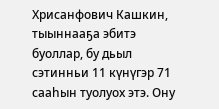Хрисанфович Кашкин, тыыннааҕа эбитэ буоллар, бу дьыл сэтинньи 11 күнүгэр 71 сааһын туолуох этэ. Ону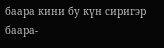баара кини бу күн сиригэр баара-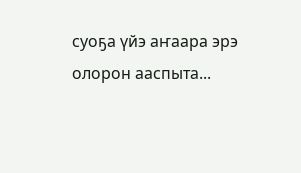суоҕа үйэ аҥаара эрэ олорон ааспыта...